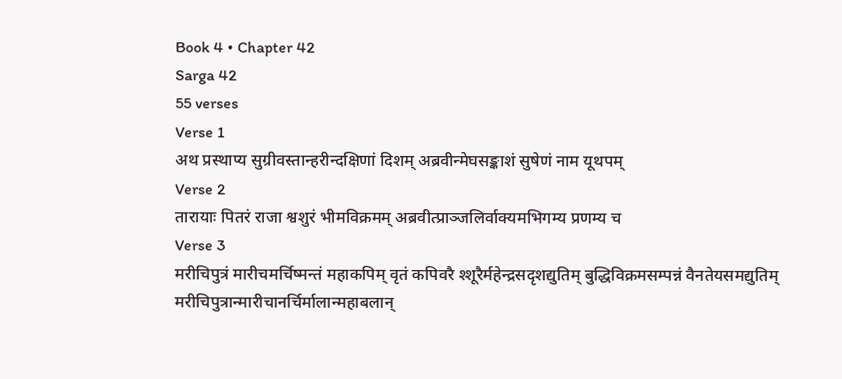Book 4 • Chapter 42
Sarga 42
55 verses
Verse 1
अथ प्रस्थाप्य सुग्रीवस्तान्हरीन्दक्षिणां दिशम् अब्रवीन्मेघसङ्काशं सुषेणं नाम यूथपम्
Verse 2
तारायाः पितरं राजा श्वशुरं भीमविक्रमम् अब्रवीत्प्राञ्जलिर्वाक्यमभिगम्य प्रणम्य च
Verse 3
मरीचिपुत्रं मारीचमर्चिष्मन्तं महाकपिम् वृतं कपिवरै श्शूरैर्महेन्द्रसदृशद्युतिम् बुद्धिविक्रमसम्पन्नं वैनतेयसमद्युतिम् मरीचिपुत्रान्मारीचानर्चिर्मालान्महाबलान्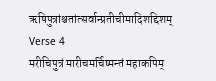ऋषिपुत्रांश्चतांत्सर्वान्प्रतीचीमादिशद्दिशम्
Verse 4
मरीचिपुत्रं मारीचमर्चिष्मन्तं महाकपिम्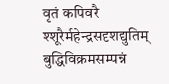वृतं कपिवरै श्शूरैर्महेन्द्रसदृशद्युतिम् बुद्धिविक्रमसम्पन्नं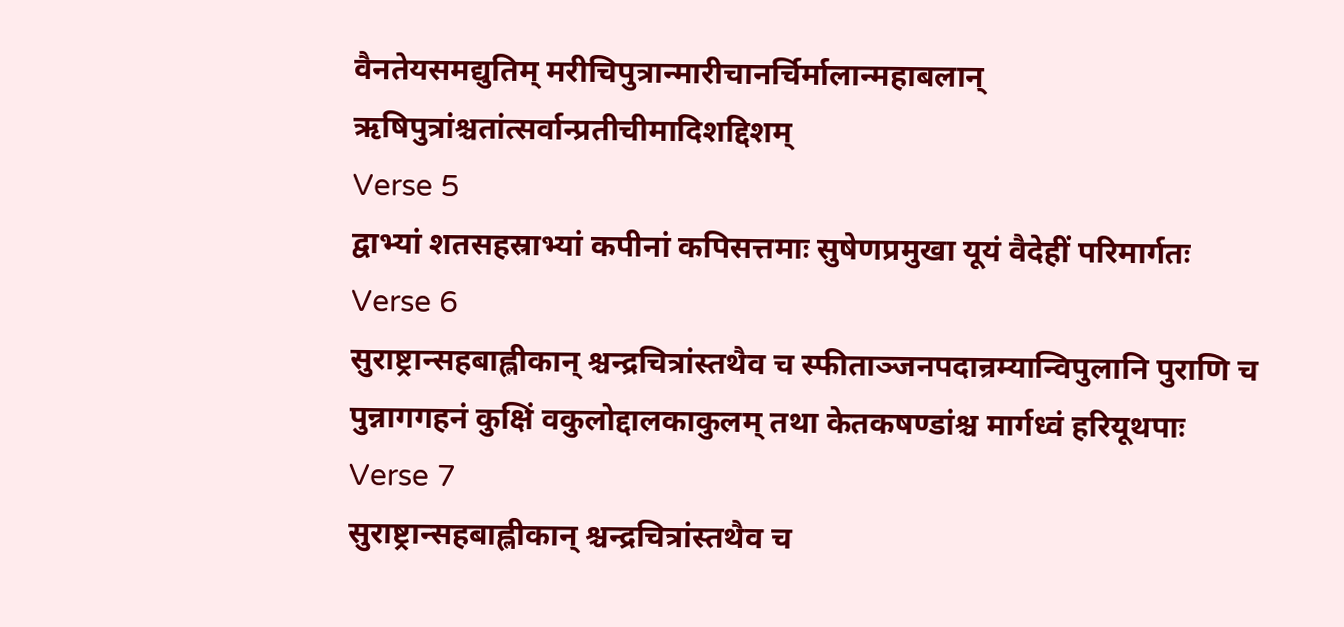वैनतेयसमद्युतिम् मरीचिपुत्रान्मारीचानर्चिर्मालान्महाबलान् ऋषिपुत्रांश्चतांत्सर्वान्प्रतीचीमादिशद्दिशम्
Verse 5
द्वाभ्यां शतसहस्राभ्यां कपीनां कपिसत्तमाः सुषेणप्रमुखा यूयं वैदेहीं परिमार्गतः
Verse 6
सुराष्ट्रान्सहबाह्लीकान् श्चन्द्रचित्रांस्तथैव च स्फीताञ्जनपदान्रम्यान्विपुलानि पुराणि च पुन्नागगहनं कुक्षिं वकुलोद्दालकाकुलम् तथा केतकषण्डांश्च मार्गध्वं हरियूथपाः
Verse 7
सुराष्ट्रान्सहबाह्लीकान् श्चन्द्रचित्रांस्तथैव च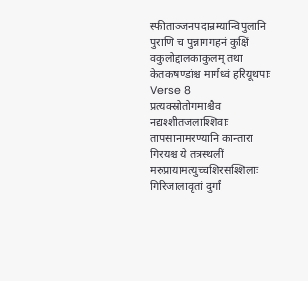स्फीताञ्जनपदान्रम्यान्विपुलानि पुराणि च पुन्नागगहनं कुक्षिं वकुलोद्दालकाकुलम् तथा केतकषण्डांश्च मार्गध्वं हरियूथपाः
Verse 8
प्रत्यक्स्रोतोगमाश्चैव नद्यश्शीतजलाश्शिवाः तापसानामरण्यानि कान्तारा गिरयश्च ये तत्रस्थलीं मरुप्रायामत्युच्चशिरसश्शिलाः गिरिजालावृतां दुर्गां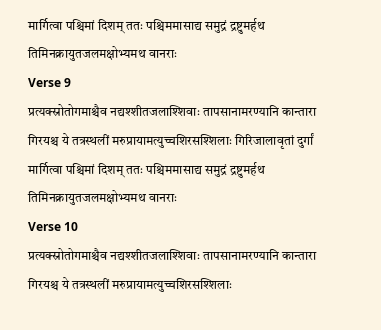मार्गित्वा पश्चिमां दिशम् ततः पश्चिममासाद्य समुद्रं द्रष्टुमर्हथ तिमिनक्रायुतजलमक्षोभ्यमथ वानराः
Verse 9
प्रत्यक्स्रोतोगमाश्चैव नद्यश्शीतजलाश्शिवाः तापसानामरण्यानि कान्तारा गिरयश्च ये तत्रस्थलीं मरुप्रायामत्युच्चशिरसश्शिलाः गिरिजालावृतां दुर्गां मार्गित्वा पश्चिमां दिशम् ततः पश्चिममासाद्य समुद्रं द्रष्टुमर्हथ तिमिनक्रायुतजलमक्षोभ्यमथ वानराः
Verse 10
प्रत्यक्स्रोतोगमाश्चैव नद्यश्शीतजलाश्शिवाः तापसानामरण्यानि कान्तारा गिरयश्च ये तत्रस्थलीं मरुप्रायामत्युच्चशिरसश्शिलाः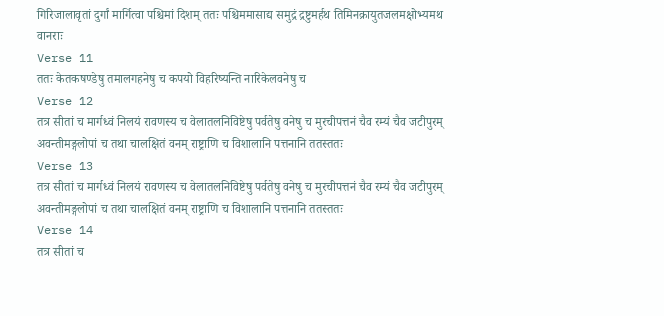गिरिजालावृतां दुर्गां मार्गित्वा पश्चिमां दिशम् ततः पश्चिममासाद्य समुद्रं द्रष्टुमर्हथ तिमिनक्रायुतजलमक्षोभ्यमथ वानराः
Verse 11
ततः केतकषण्डेषु तमालगहनेषु च कपयो विहरिष्यन्ति नारिकेलवनेषु च
Verse 12
तत्र सीतां च मार्गध्वं निलयं रावणस्य च वेलातलनिविष्टेषु पर्वतेषु वनेषु च मुरचीपत्तनं चैव रम्यं चैव जटीपुरम् अवन्तीमङ्गलोपां च तथा चालक्षितं वनम् राष्ट्राणि च विशालानि पत्तनानि ततस्ततः
Verse 13
तत्र सीतां च मार्गध्वं निलयं रावणस्य च वेलातलनिविष्टेषु पर्वतेषु वनेषु च मुरचीपत्तनं चैव रम्यं चैव जटीपुरम् अवन्तीमङ्गलोपां च तथा चालक्षितं वनम् राष्ट्राणि च विशालानि पत्तनानि ततस्ततः
Verse 14
तत्र सीतां च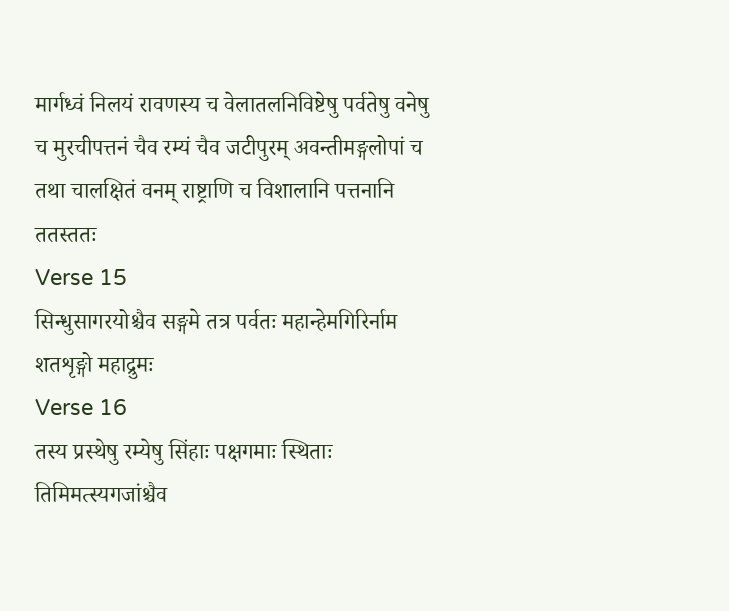मार्गध्वं निलयं रावणस्य च वेलातलनिविष्टेषु पर्वतेषु वनेषु च मुरचीपत्तनं चैव रम्यं चैव जटीपुरम् अवन्तीमङ्गलोपां च तथा चालक्षितं वनम् राष्ट्राणि च विशालानि पत्तनानि ततस्ततः
Verse 15
सिन्धुसागरयोश्चैव सङ्गमे तत्र पर्वतः महान्हेमगिरिर्नाम शतशृङ्गो महाद्रुमः
Verse 16
तस्य प्रस्थेषु रम्येषु सिंहाः पक्षगमाः स्थिताः तिमिमत्स्यगजांश्चैव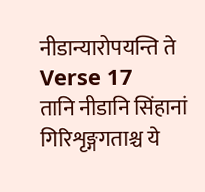नीडान्यारोपयन्ति ते
Verse 17
तानि नीडानि सिंहानां गिरिशृङ्गगताश्च ये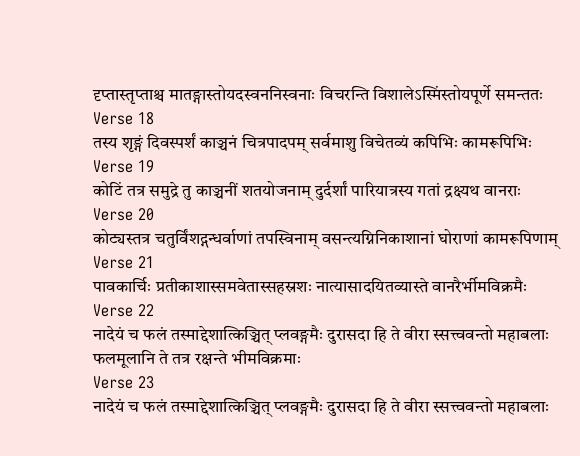दृप्तास्तृप्ताश्च मातङ्गास्तोयदस्वननिस्वनाः विचरन्ति विशालेऽस्मिंस्तोयपूर्णे समन्ततः
Verse 18
तस्य शृङ्गं दिवस्पर्शं काञ्चनं चित्रपादपम् सर्वमाशु विचेतव्यं कपिभिः कामरूपिभिः
Verse 19
कोटिं तत्र समुद्रे तु काञ्चनीं शतयोजनाम् दुर्दर्शां पारियात्रस्य गतां द्रक्ष्यथ वानराः
Verse 20
कोट्यस्तत्र चतुर्विंशद्गन्धर्वाणां तपस्विनाम् वसन्त्यग्निनिकाशानां घोराणां कामरूपिणाम्
Verse 21
पावकार्चिः प्रतीकाशास्समवेतास्सहस्रशः नात्यासादयितव्यास्ते वानरैर्भीमविक्रमैः
Verse 22
नादेयं च फलं तस्माद्देशात्किञ्चित् प्लवङ्गमैः दुरासदा हि ते वीरा स्सत्त्ववन्तो महाबलाः फलमूलानि ते तत्र रक्षन्ते भीमविक्रमाः
Verse 23
नादेयं च फलं तस्माद्देशात्किञ्चित् प्लवङ्गमैः दुरासदा हि ते वीरा स्सत्त्ववन्तो महाबलाः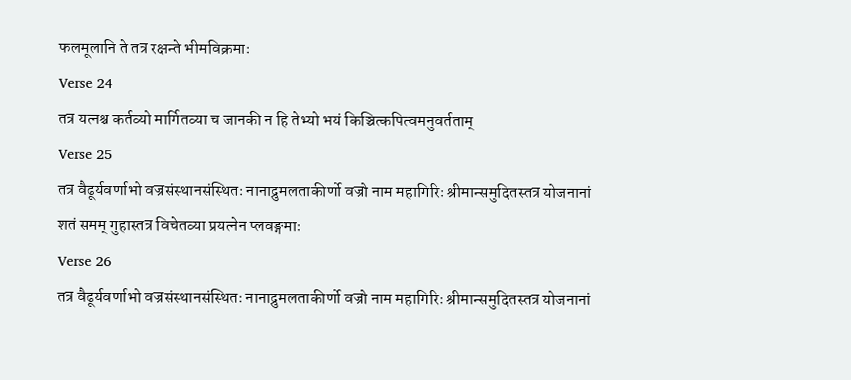फलमूलानि ते तत्र रक्षन्ते भीमविक्रमाः
Verse 24
तत्र यत्नश्च कर्तव्यो मार्गितव्या च जानकी न हि तेभ्यो भयं किञ्चित्कपित्वमनुवर्तताम्
Verse 25
तत्र वैढूर्यवर्णाभो वज्रसंस्थानसंस्थितः नानाद्रुमलताकीर्णो वज्रो नाम महागिरिः श्रीमान्समुदितस्तत्र योजनानां शतं समम् गुहास्तत्र विचेतव्या प्रयत्नेन प्लवङ्गमाः
Verse 26
तत्र वैढूर्यवर्णाभो वज्रसंस्थानसंस्थितः नानाद्रुमलताकीर्णो वज्रो नाम महागिरिः श्रीमान्समुदितस्तत्र योजनानां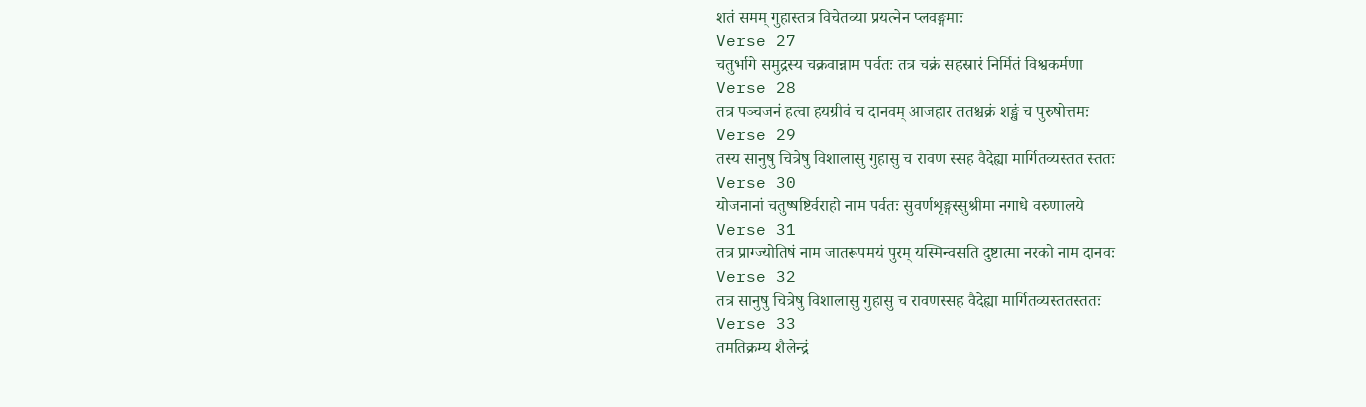शतं समम् गुहास्तत्र विचेतव्या प्रयत्नेन प्लवङ्गमाः
Verse 27
चतुर्भागे समुद्रस्य चक्रवान्नाम पर्वतः तत्र चक्रं सहस्रारं निर्मितं विश्वकर्मणा
Verse 28
तत्र पञ्चजनं हत्वा हयग्रीवं च दानवम् आजहार ततश्चक्रं शङ्खं च पुरुषोत्तमः
Verse 29
तस्य सानुषु चित्रेषु विशालासु गुहासु च रावण स्सह वैदेह्या मार्गितव्यस्तत स्ततः
Verse 30
योजनानां चतुष्षष्टिर्वराहो नाम पर्वतः सुवर्णशृङ्गस्सुश्रीमा नगाधे वरुणालये
Verse 31
तत्र प्राग्ज्योतिषं नाम जातरूपमयं पुरम् यस्मिन्वसति दुष्टात्मा नरको नाम दानवः
Verse 32
तत्र सानुषु चित्रेषु विशालासु गुहासु च रावणस्सह वैदेह्या मार्गितव्यस्ततस्ततः
Verse 33
तमतिक्रम्य शैलेन्द्रं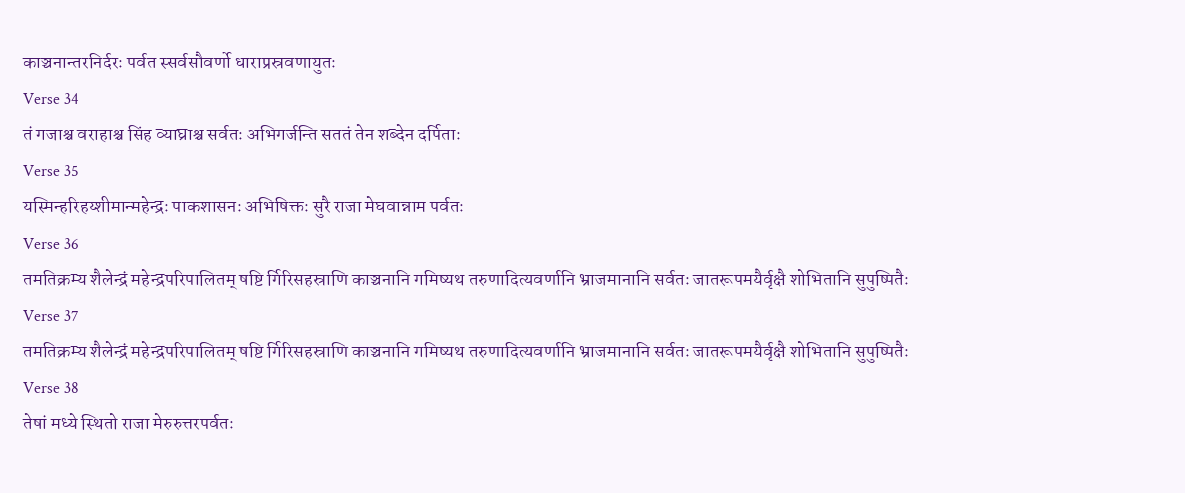काञ्चनान्तरनिर्दरः पर्वत स्सर्वसौवर्णो धाराप्रस्रवणायुतः
Verse 34
तं गजाश्च वराहाश्च सिंह व्याघ्राश्च सर्वतः अभिगर्जन्ति सततं तेन शब्देन दर्पिताः
Verse 35
यस्मिन्हरिहय्शीमान्महेन्द्रः पाकशासनः अभिषिक्तः सुरै राजा मेघवान्नाम पर्वतः
Verse 36
तमतिक्रम्य शैलेन्द्रं महेन्द्रपरिपालितम् षष्टि र्गिरिसहस्राणि काञ्चनानि गमिष्यथ तरुणादित्यवर्णानि भ्राजमानानि सर्वतः जातरूपमयैर्वृक्षै शोभितानि सुपुष्पितैः
Verse 37
तमतिक्रम्य शैलेन्द्रं महेन्द्रपरिपालितम् षष्टि र्गिरिसहस्राणि काञ्चनानि गमिष्यथ तरुणादित्यवर्णानि भ्राजमानानि सर्वतः जातरूपमयैर्वृक्षै शोभितानि सुपुष्पितैः
Verse 38
तेषां मध्ये स्थितो राजा मेरुरुत्तरपर्वतः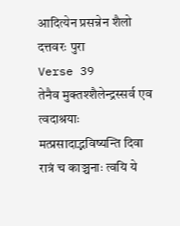आदित्येन प्रसन्नेन शैलो दत्तवरः पुरा
Verse 39
तेनैव मुक्तश्शैलेन्द्रस्सर्व एव त्वदाश्रयाः मत्प्रसादाद्भविष्यन्ति दिवा रात्रं च काञ्चनाः त्वयि ये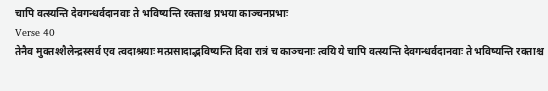चापि वत्स्यन्ति देवगन्धर्वदानवाः ते भविष्यन्ति रक्ताश्च प्रभया काञ्चनप्रभाः
Verse 40
तेनैव मुक्तश्शैलेन्द्रस्सर्व एव त्वदाश्रयाः मत्प्रसादाद्भविष्यन्ति दिवा रात्रं च काञ्चनाः त्वयि ये चापि वत्स्यन्ति देवगन्धर्वदानवाः ते भविष्यन्ति रक्ताश्च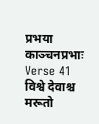प्रभया काञ्चनप्रभाः
Verse 41
विश्वे देवाश्च मरूतो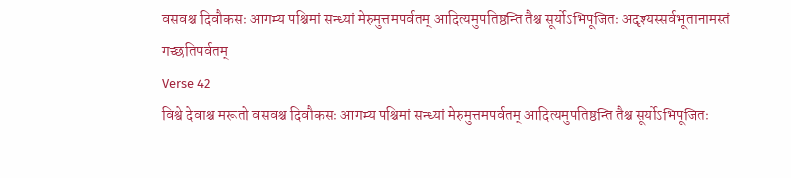वसवश्च दिवौकसः आगम्य पश्चिमां सन्ध्यां मेरुमुत्तमपर्वतम् आदित्यमुपतिष्ठन्ति तैश्च सूर्योऽभिपूजितः अदृश्यस्सर्वभूतानामस्तं गच्छतिपर्वतम्
Verse 42
विश्वे देवाश्च मरूतो वसवश्च दिवौकसः आगम्य पश्चिमां सन्ध्यां मेरुमुत्तमपर्वतम् आदित्यमुपतिष्ठन्ति तैश्च सूर्योऽभिपूजितः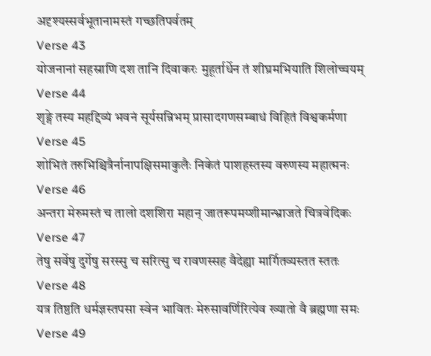अदृश्यस्सर्वभूतानामस्तं गच्छतिपर्वतम्
Verse 43
योजनानां सहस्राणि दश तानि दिवाकरः मुहूर्तार्धेन तं शीघ्रमभियाति शिलोच्चयम्
Verse 44
शृङ्गे तस्य महद्दिव्यं भवनं सूर्यसन्निभम् प्रासादगणसम्बाधं विहितं विश्वकर्मणा
Verse 45
शोभितं तरुभिश्चित्रैर्नानापक्षिसमाकुलैः निकेतं पाशहस्तस्य वरुणस्य महात्मनः
Verse 46
अन्तरा मेरुमस्तं च तालो दशशिरा महान् जातरूपमय्शीमान्भ्राजते चित्रवेदिकः
Verse 47
तेषु सर्वेषु दुर्गेषु सरस्सु च सरित्सु च रावणस्सह वैदेह्या मार्गितव्यस्तत स्ततः
Verse 48
यत्र तिष्ठति धर्मज्ञस्तपसा स्वेन भावितः मेरुसावर्णिरित्येव ख्यातो वै ब्रह्मणा समः
Verse 49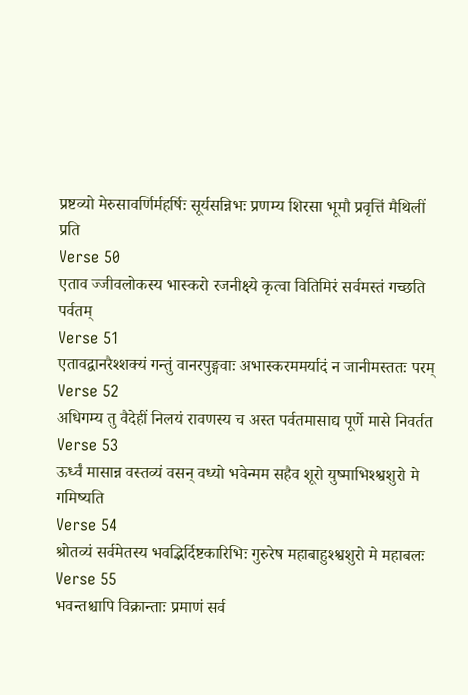प्रष्टव्यो मेरुसावर्णिर्महर्षिः सूर्यसन्निभः प्रणम्य शिरसा भूमौ प्रवृत्तिं मैथिलीं प्रति
Verse 50
एताव ज्जीवलोकस्य भास्करो रजनीक्ष्ये कृत्वा वितिमिरं सर्वमस्तं गच्छति पर्वतम्
Verse 51
एतावद्वानरैश्शक्यं गन्तुं वानरपुङ्गवाः अभास्करममर्यादं न जानीमस्ततः परम्
Verse 52
अधिगम्य तु वैदेहीं निलयं रावणस्य च अस्त पर्वतमासाद्य पूर्णे मासे निवर्तत
Verse 53
ऊर्ध्वं मासान्न वस्तव्यं वसन् वध्यो भवेन्मम सहैव शूरो युष्माभिश्श्वशुरो मे गमिष्यति
Verse 54
श्रोतव्यं सर्वमेतस्य भवद्भिर्दिष्टकारिभिः गुरुरेष महाबाहुश्श्वशुरो मे महाबलः
Verse 55
भवन्तश्चापि विक्रान्ताः प्रमाणं सर्व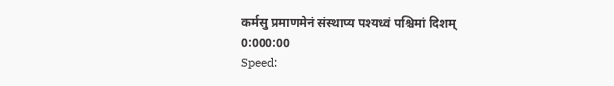कर्मसु प्रमाणमेनं संस्थाप्य पश्यध्वं पश्चिमां दिशम्
0:000:00
Speed: